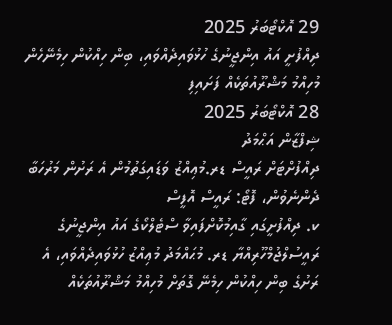29 އޮކްޓޯބަރު 2025
ދިއްފުށީ އައު އިންޖީނުގެ ހުޅުވައިދެއްވައި، ބިން ހިއްކުން ހިމެނޭހެން މުހިއްމު މަޝްރޫއުތަކެއް ފަށައިފި
28 އޮކްޓޯބަރު 2025
ޝިފްޒާން އަޙްމަދު
ދިއްފުށްޓަށް ރައީސް ޑރ.މުޢިއްޒު ވަޑައިގަތުމުން އެ ރަށުން މަރުހަބާ ދެންނެވުން، ފޮޓޯ: ރައީސް އޮފީސް
ކ. ދިއްފުށީގައި ގާއިމުކޮށްފައިވާ ސްޓެލްކޯގެ އައު އިންޖީނުގެ ރައީސުލްޖުމްހޫރިއްޔާ ޑރ. މުޙައްމަދު މުޢިއްޒު ހުޅުވައިދެއްވައި، އެ ރަށުގެ ބިން ހިއްކުން ހިމެނޭ ގޮތަށް މުހިއްމު މަޝްރޫއުތަކެއް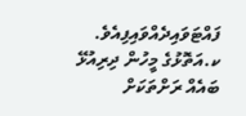ފައްޓަވައިދެއްވައިފިއެވެ.
ކ.އަތޮޅުގެ މީހުން ދިރިއުޅޭ ބައެއް ރަށްތަކަށް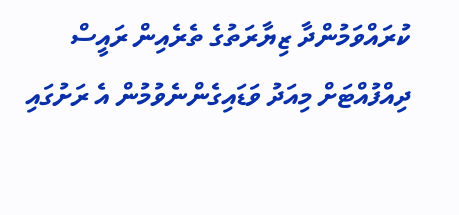ކުރައްވަމުންދާ ޒިޔާރަތުގެ ތެރެއިން ރައީސް ދިއްފުއްޓަށް މިއަދު ވަޑައިގެންނެވުމުން އެ ރަށުގައި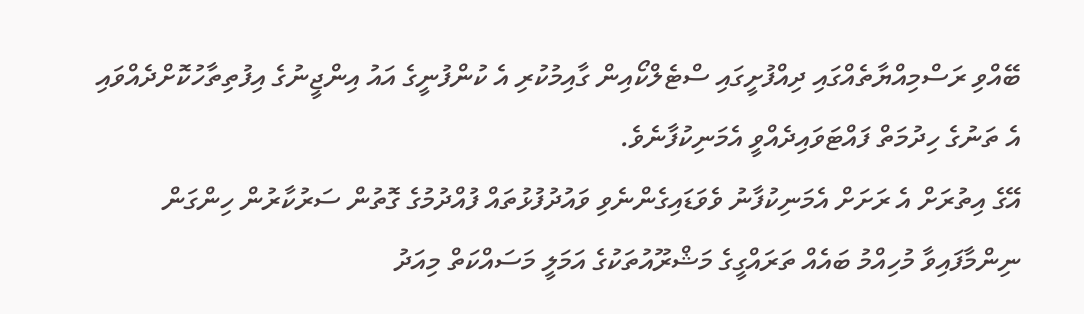ބޭއްވި ރަސްމިއްޔާތެއްގައި ދިއްފުށީގައި ސްޓެލްކޯއިން ގާއިމުކުރި އެ ކުންފުނީގެ އައު އިންޖީނުގެ އިފުތިތާހުކޮށްދެއްވައި އެ ތަނުގެ ހިދުމަތް ފައްޓަވައިދެއްވީ އެމަނިކުފާނެވެ.
އޭގެ އިތުރަށް އެ ރަށަށް އެމަނިކުފާނު ވެވަޑައިގެންނެވި ވައުދުފުޅުތައް ފުއްދުމުގެ ގޮތުން ސަރުކާރުން ހިންގަން ނިންމާފައިވާ މުހިއްމު ބައެއް ތަރައްގީގެ މަޝްރޫއުތަކުގެ އަމަލީ މަސައްކަތް މިއަދު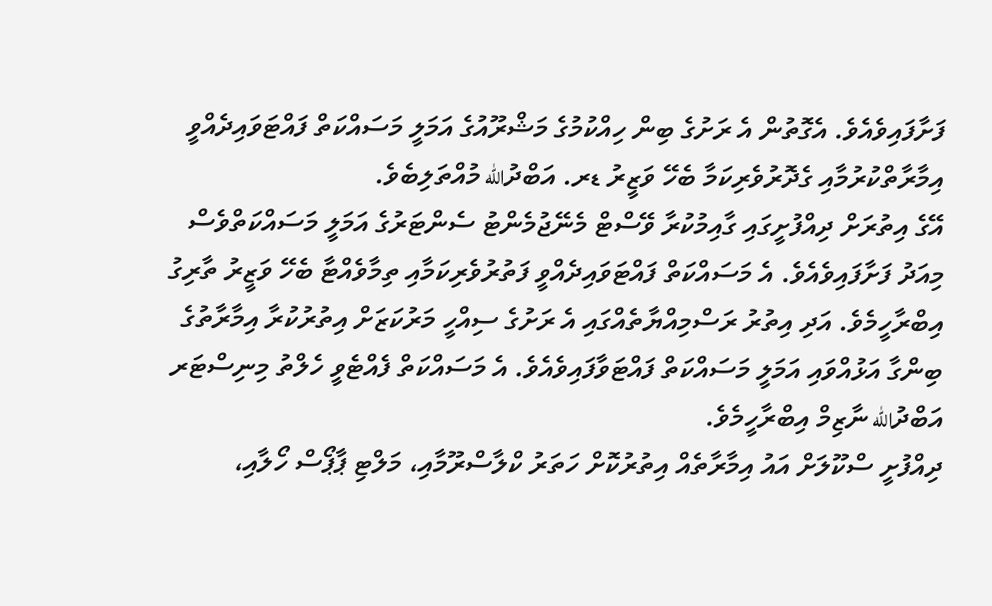ފަށާފައިވެއެވެ. އެގޮތުން އެ ރަށުގެ ބިން ހިއްކުމުގެ މަޝްރޫއުގެ އަމަލީ މަސައްކަތް ފައްޓަވައިދެއްވީ އިމާރާތްކުރުމާއި ގެދޮރުވެރިކަމާ ބެހޭ ވަޒީރު ޑރ. އަބްދުالله މުއްތަލިބެވެ.
އޭގެ އިތުރަށް ދިއްފުށީގައި ގާއިމުކުރާ ވޭސްޓް މެނޭޖުމެންޓު ސެންޓަރުގެ އަމަލީ މަސައްކަތްވެސް މިއަދު ފަށާފައިވެއެވެ. އެ މަސައްކަތް ފައްޓަވައިދެއްވީ ފަތުރުވެރިކަމާއި ތިމާވެއްޓާ ބެހޭ ވަޒީރު ތާރިގު އިބްރާހީމެވެ. އަދި އިތުރު ރަސްމިއްޔާތެއްގައި އެ ރަށުގެ ސިއްހީ މަރުކަޒަށް އިތުރުކުރާ އިމާރާތުގެ ބިންގާ އަޅުއްވައި އަމަލީ މަސައްކަތް ފައްޓަވާފައިވެއެވެ. އެ މަސައްކަތް ފެއްޓެވީ ހެލްތު މިނިސްޓަރ އަބްދުالله ނާޒިމް އިބްރާހީމެވެ.
ދިއްފުށީ ސްކޫލަށް އައު އިމާރާތެއް އިތުރުކޮށް ހަތަރު ކްލާސްރޫމާއި، މަލްޓި ޕާޕޯސް ހޯލާއި،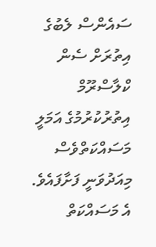ސައެންސް ލެބުގެ އިތުރަށް ސެން ކްލާސްރޫމް އިތުރުކުރުމުގެ އަމަލީ މަސައްކަތްވެސް މިއަދުވަނީ ފަށާފައެވެ. އެ މަސައްކަތް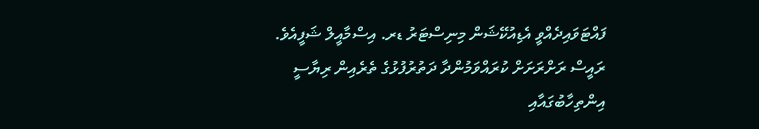ފައްޓަވައިދެއްވީ އެޑިއުކޭޝަން މިނިސްޓަރު ޑރ. އިސްމާއީލް ޝަފީއެވެ.
ރައީސް ރަށްރަށަށް ކުރައްވަމުންދާ ދަތުރުފުޅުގެ ތެރެއިން ރިޔާސީ އިންތިހާބުގައާއި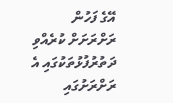އޭގެ ފަހުން ރަށްރަށަށް ކުރެއްވި ދަތުރުފުޅުތަކުގައި އެ ރަށްރަށުގައި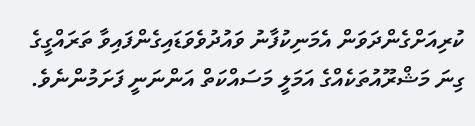ކުރިއަށްގެންދަވަން އެމަނިކުފާނު ވައުދުވެވަޑައިގެންފައިވާ ތަރައްގީގެ ގިނަ މަޝްރޫއުތަކެއްގެ އަމަލީ މަސައްކަތް އަންނަނީ ފަށަމުންނެވެ.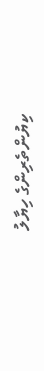ކިޔުންތެރިންގެ ހިޔާލު